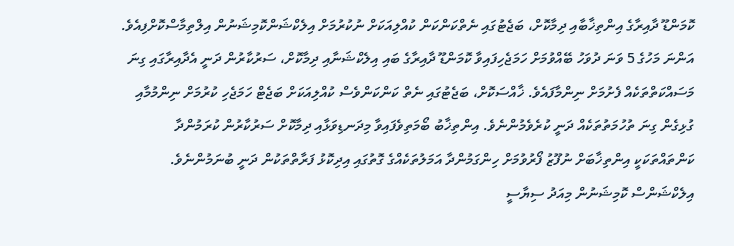ކޮމަންޑޫ ދާއިރާގެ އިންތިޚާބާއި ދިމާކޮށް، ބަޖެޓުގައި ނެތްކަންކަން ކުއްލިއަކަށް ނުކުރުމަށް އިލެކްޝަންކޮމިޝަނުން އިލްތިމާސްކޮށްފިއެވެ.
އަންނަ މަހުގެ 5 ވަނަ ދުވަހު ބޭއްވުމަށް ހަމަޖެހިފައިވާ ކޮމަންޑޫ ދާއިރާގެ ބައި އިލެކްޝަނާއި ދިމާކޮށް، ސަރުކާރުން ދަނީ އެދާއިރާގައި ގިނަ މަސައްކަތްތަކެއް ފެށުމަށް ނިންމާފައެވެ. ޚާއްސަކޮށް، ބަޖެޓުގައި ނެތް ކަންކަންވެސް ކުއްލިއަކަށް ބަޖެޓް ހަމަޖެހި ކުރުމަށް ނިންމުމާއި ގުޅިގެން ގިނަ ތުހުމަތުތަކެއް ދަނީ ކުރެވެމުންނެވެ. އިންތިޚާބު ބޯމަތިވެފައިވާ މިދަނޑިވަޅާއި ދިމާކޮށް ސަރުކާރުން ކުރަމުންދާ ކަންތައްތަކަކީ އިންތިޚާބަށް ނުފޫޒު ފޯރުވުމަށް ހިންގަމުންދާ އަމަލުތަކެއްގެ ގޮތުގައި އިދިކޮޅު ފަރާތްތަކުން ދަނީ ބުނަމުންނެވެ.
އިލެކްޝަންސް ކޮމިޝަނުން މިއަދު ސިޔާސީ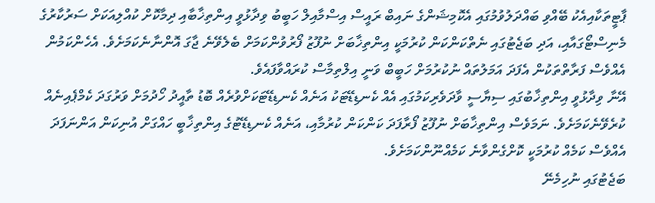ޕާޓީތަކާއިއެކު ބޭއްވި ބައްދަލުވުމުގައި އެކޮމިޝަންގެ ނައިބް ރައީސް އިސްމާއިލް ހަބީބު ވިދާޅުވީ އިންތިޚާބާއި ދިމާކޮށް ކުއްލިއަކަށް ސަރުކާރުގެ މެނިސްޓޯގައާއި، އަދި ބަޖެޓުގައި ނެތްކަންކަން ކުރުމަކީ އިންތިޚާބަށް ނުފޫޒު ފޯރުވުންކަމަށް ބެލެވޭނެ ޖާގަ އޮންނާނެކަމަށެވެ. އެހެންކަމުން އެއްވެސް ފަރާތްތަކުން އެފަދަ އަމަލުތައް ނުކުރުމަށް ހަބީބް ވަނީ އިލްތިމާސް ކުރައްވާފައެވެ.
އޭނާ ވިދާޅުވީ އިންތިޚާބުގައި ސިޔާސީ ވާދަވެރިކަމުގައި އެއް ކެނޑިޑޭޓަކު އަނެއް ކެނޑިޑޭޓަކަށްވުރެއް ބޮޑު ތާއީދު ހޯދުމަށް ވަރުގަދަ ކެމްޕެއިނެއް ކުރެވޭނެކަމަށެވެ. ނަމަވެސް އިންތިޚާބަށް ނުފޫޒު ފޯރާފަދަ ކަންކަން ކުރުމާއި، އަނެއް ކެނޑިޑޭޓުގެ އިންތިޚާބީ ހައްގަށް އުނިކަން އަންނަފަދަ އެއްވެސް ކަމެއް ކުރުމަކީ ކޮށްގެންވާނެ ކަމެއްނޫންކަމަށެވެ.
ބަޖެޓުގައި ނުހިމެނޭ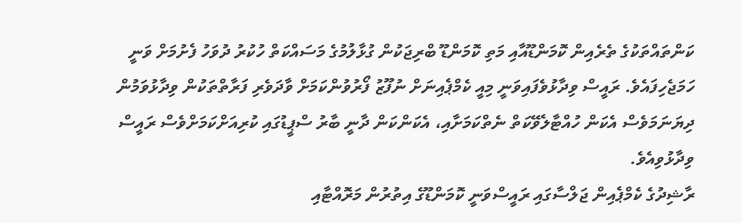ކަންތައްތަކުގެ ތެރެއިން ކޮމަންޑޫއާއި މަތި ކޮމަންޑޫ ބްރިޖަކުން ގުޅާލުމުގެ މަސައްކަތް ހުކުރު ދުވަހު ފެށުމަށް ވަނީ ހަމަޖެހިފައެވެ. ރައީސް ވިދާޅުވެފައިވަނީ މިއީ ކެމްޕެއިނަށް ނުފޫޒު ފޯރުވުންކަމަށް ވާދަވެރި ފަރާތްތަކުން ވިދާޅުވަމުން ދިޔަނަމަވެސް އެކަން ހުއްޓާލެވޭކަތް ނެތްކަމަށާއި، އެކަންކަން ދާނީ ބާރު ސްޕީޑުގައި ކުރިއަށްކަމަށްވެސް ރައީސް ވިދާޅުވިއެވެ.
ރާޝިދުގެ ކެމްޕެއިން ޖަލްސާގައި ރައީސްވަނީ ކޮމަންޑޫގެ އިތުރުން މަރޮއްޓާއި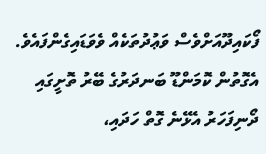ފޯކައިދޫއަށްވެސް ވަޢުދުތަކެއް ވެވަޑައިގެންފައެވެ. އެގޮތުން ކޮމަންޑޫ ބަނދަރުގެ ބޭރު ތޮށީގައި ދޯނިފަހަރު އެޅޭނެ ގޮތް ހަދައި،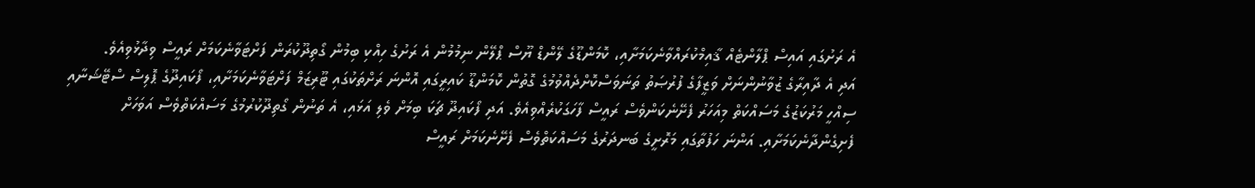އެ ރަށުގައި އައިސް ޕްލާންޓެއް ޤާއިމްކުރައްވާނެކަމަށާއި، ކޮމަންޑޫގެ ލޭންޑް ޔޫސް ޕްލޭން ނިމުމުން އެ ރަށުގެ ހިއްކި ބިމުން ގޯތިދޫކުރަން ފަށްޓަވާނެކަމަށް ރައީސް ވިދާޅުވިއެވެ.
އަދި އެ ދާއިރާގެ ޒުވާނުންނަށް ވަޒީފާގެ ފުރުޞަތު ތަނަވަސްކޮށްދެއްވުމުގެ ގޮތުން ކޮމަންޑޫ ކައިރީގައި އޮންނަ ރަށްތަކުގައި ޓޫރިޒަމް ފަށްޓަވާނެކަމަށާއި، ފޯކައިދޫގެ ޕޮލިސް ސްޓޭޝަނާއި ސިއްހީ މަރުކަޒުގެ މަސައްކަތް މިއަހަރު ފެށޭނެކަންވެސް ރައީސް ފާހަގަކުރެއްވިއެވެ. އަދި ފޯކައިދޫ ޗަކަ ބިމަށް ވެލި އަޅައި، އެ ތަނުން ގޯތިދޫކުރުމުގެ މަސައްކަތްވެސް އަވަހަށް ފެށިގެންދާނެކަމަށާއި. އަންނަ ހަފުތާގައި މަރޮށީގެ ބަނދަރުގެ މަސައްކަތްވެސް ފެށޭނެކަމަށް ރައީސް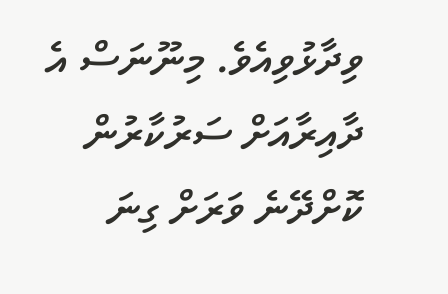ވިދާޅުވިއެވެ. މިނޫނަސް އެ ދާއިރާއަށް ސަރުކާރުން ކޮށްދޭނެ ވަރަށް ގިނަ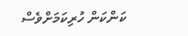ކަންކަން ހުރިކަމަށްވެސް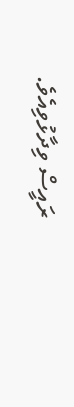ރައީސް ވިދާޅުވިއެވެ.